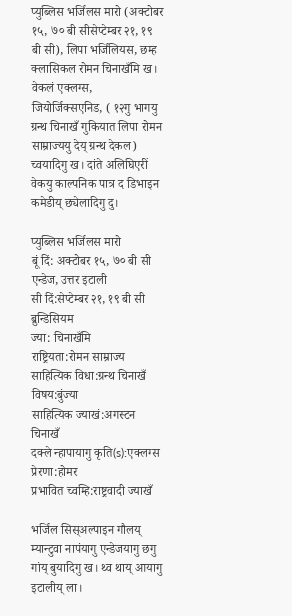प्युब्लिस भर्जिलस मारो (अक्टोबर १५, ७० बी सीसेप्टेम्बर २१, १९ बी सी), लिपा भर्जिलियस, छम्ह क्लासिकल रोमन चिनाखँमि ख। वेकलं एक्लग्स, जियोर्जिक्सएनिड, ( १२गु भागयु ग्रन्थ चिनाखँ गुकियात लिपा रोमन साम्राज्ययु देय् ग्रन्थ देकल) च्वयादिगु ख। दांते अलिघिएरीं वेकयु काल्पनिक पात्र द डिभाइन कमेडीय् छ्येलादिगु दु।

प्युब्लिस भर्जिलस मारो
बूं दिं: अक्टोबर १५, ७० बी सी
एन्डेज, उत्तर इटाली
सी दिं:सेप्टेम्बर २१, १९ बी सी
ब्रुन्डिसियम
ज्या: चिनाखँमि
राष्ट्रियता:रोमन साम्राज्य
साहित्यिक विधा:ग्रन्थ चिनाखँ
विषय:बुंज्या
साहित्यिक ज्याखं:अगस्टन चिनाखँ
दक्ले न्हापायागु कृति(s):एक्लग्स
प्रेरणा:होमर
प्रभावित च्वम्हि:राष्ट्रवादी ज्याखँ

भर्जिल सिस्‌अल्पाइन गौलय् म्यान्टुवा नापंयागु एन्डेजयागु छगु गांय् बुयादिगु ख। थ्व थाय् आयागु इटालीय् ला।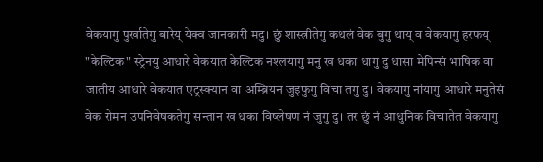वेकयागु पुर्खातेगु बारेय् येक्व जानकारी मदु। छुं शास्त्रीतेगु कथलं वेक बुगु थाय् व वेकयागु हरफय् "केल्टिक" स्ट्रेनयु आधारे वेकयात केल्टिक नश्लयागु मनु ख धका धागु दु धासा मेपिन्सं भाषिक वा जातीय आधारे वेकयात एट्रस्क्यान वा अम्ब्रियन जुइफुगु विचा तगु दु। वेकयागु नांयागु आधारे मनुतेसं वेक रोमन उपनिवेषकतेगु सन्तान ख धका विष्लेषण नं जुगु दु। तर छुं नं आधुनिक विचातेत वेकयागु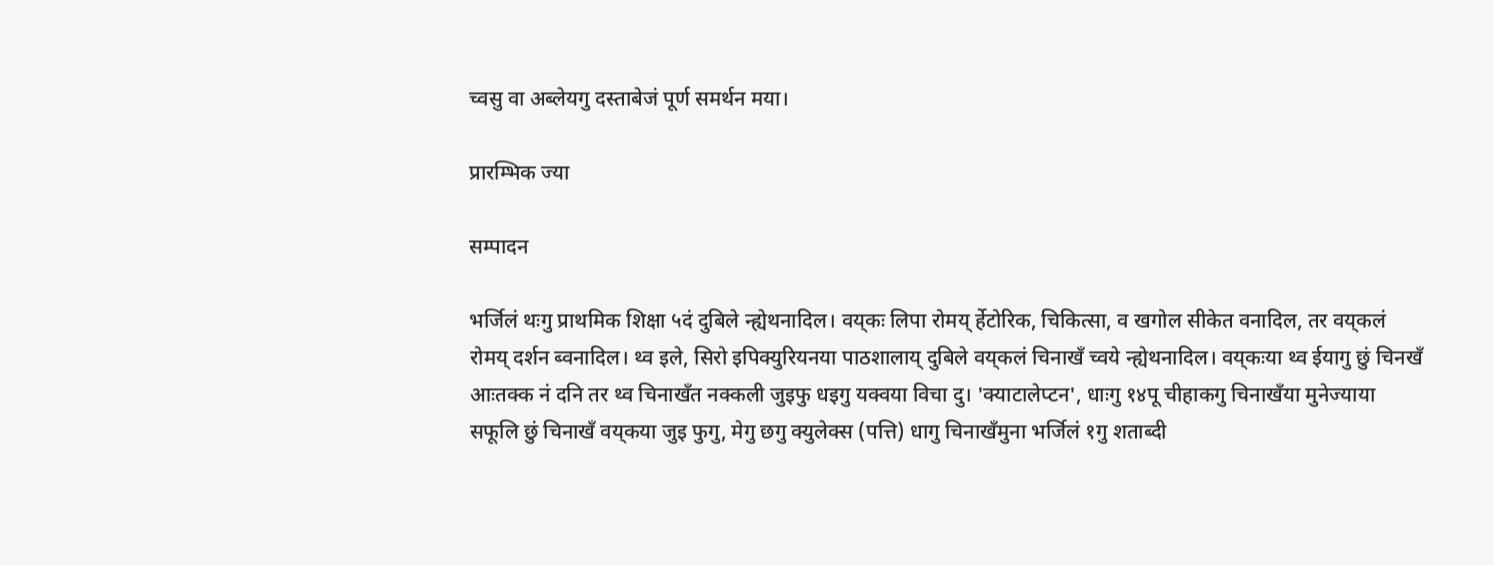च्वसु वा अब्लेयगु दस्ताबेजं पूर्ण समर्थन मया।

प्रारम्भिक ज्या

सम्पादन

भर्जिलं थःगु प्राथमिक शिक्षा ५दं दुबिले न्ह्येथनादिल। वय्‌कः लिपा रोमय् र्हेटोरिक, चिकित्सा, व खगोल सीकेत वनादिल, तर वय्‌कलं रोमय् दर्शन ब्वनादिल। थ्व इले, सिरो इपिक्युरियनया पाठशालाय् दुबिले वय्‌कलं चिनाखँ च्वये न्ह्येथनादिल। वय्‌कःया थ्व ईयागु छुं चिनखँ आःतक्क नं दनि तर थ्व चिनाखँत नक्कली जुइफु धइगु यक्वया विचा दु। 'क्याटालेप्टन', धाःगु १४पू चीहाकगु चिनाखँया मुनेज्याया सफूलि छुं चिनाखँ वय्‌कया जुइ फुगु, मेगु छगु क्युलेक्स (पत्ति) धागु चिनाखँमुना भर्जिलं १गु शताब्दी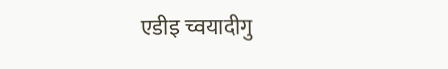एडीइ च्वयादीगु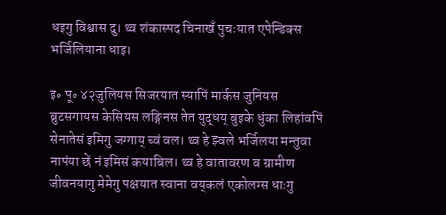धइगु विश्वास दु। थ्व शंकास्पद चिनाखँ पुचःयात एपेन्डिक्स भर्जिलियाना धाइ।

इ॰ पू॰ ४२जुलियस सिजरयात स्यापिं मार्कस जुनियस ब्रुटसगायस केसियस लङ्गिनस तेत युद्धय् बुइके धुंका लिहांवपिं सेनातेसं इमिगु जग्गाय् च्वं वल। थ्व हे झ्वले भर्जिलया मन्तुवा नापंया छें नं इमिसं कयाबिल। थ्व हे वातावरण व ग्रामीण जीवनयागु मेमेगु पक्षयात स्वाना वय्‌कलं एकोलग्स धाःगु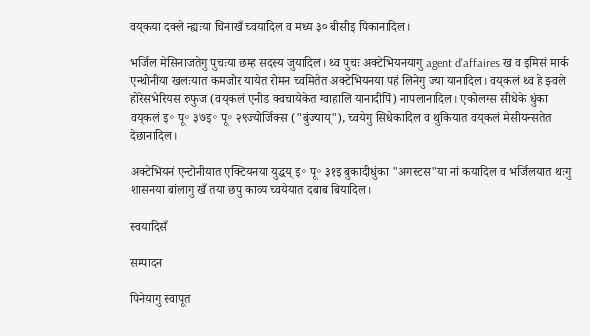वय्‌कया दक्ले न्ह्यःया चिनाखँ च्वयादिल व मध्य ३० बीसीइ पिकानादिल।

भर्जिल मेसिनाजतेगु पुचःया छम्ह सदस्य जुयादिल। थ्व पुचः अक्टेभियनयागु agent d'affaires ख व इमिसं मार्क एन्थोनीया खलःयात कमजोर यायेत रोमन च्वमितेत अक्टेभियनया पहं लिनेगु ज्या यानादिल। वय्‌कलं थ्व हे झ्वले होरेसभेरियस रुफुज (वय्‌कलं एनीड क्वचायेकेत ग्वाहालि यानादीपिं) नापलानादिल। एकोलग्स सीधेके धुंका वय्‌कलं इ॰ पू॰ ३७इ॰ पू॰ २९ज्योर्जिक्स ("बुंज्याय्"), च्वयेगु सिधेकादिल व थुकियात वय्‌कलं मेसीयन्सतेत देछानादिल।

अक्टेभियनं एन्टोनीयात एक्टियनया युद्धय् इ॰ पू॰ ३१इ बुकादीधुंका "अगस्टस"या नां कयादिल व भर्जिलयात थःगु शासनया बांलागु खँ तया छपु काव्य च्वयेयात दबाब बियादिल।

स्वयादिसँ

सम्पादन

पिनेयागु स्वापूत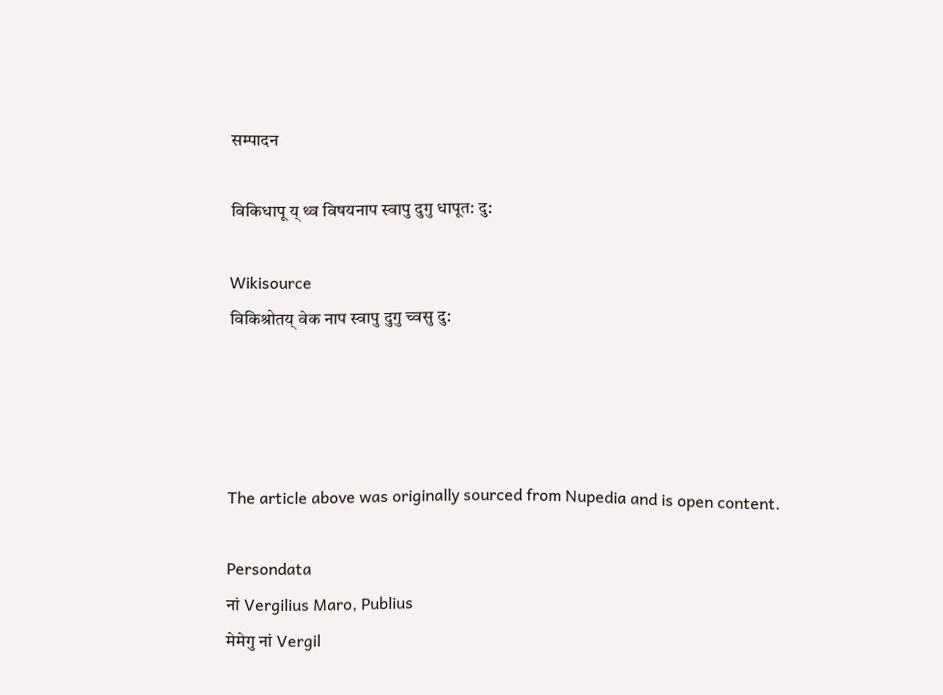सम्पादन

विकिधापू य् थ्व विषयनाप स्वापु दुगु धापूत: दु:

Wikisource
विकिश्रोतय् वेक नाप स्वापु दुगु च्वसु दु:




The article above was originally sourced from Nupedia and is open content.

Persondata
नां Vergilius Maro, Publius
मेमेगु नां Vergil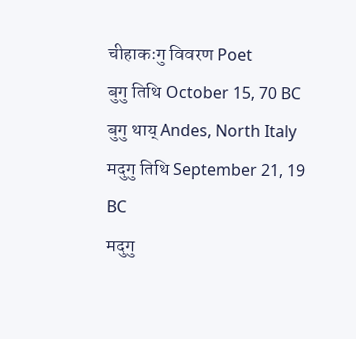चीहाकःगु विवरण Poet
बुगु तिथि October 15, 70 BC
बुगु थाय् Andes, North Italy
मदुगु तिथि September 21, 19 BC
मदुगु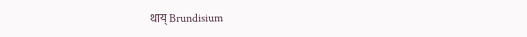थाय् Brundisium